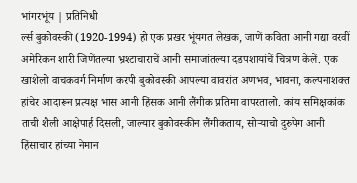भांगरभूंय | प्रतिनिधी
र्ल्स बुकोवस्की (1920-1994) हो एक प्रखर भूंयगत लेखक, जाणें कविता आनी गद्या वरवीं अमेरिकन शारी जिणेंतल्या भ्रश्टाचाराचें आनी समाजांतल्या दडपशायांचें चित्रण केलें. एक खाशेलो वाचकवर्ग निर्माण करपी बुकोवस्की आपल्या वावरांत अणभव, भावना, कल्पनाशक्त हांचेर आदारून प्रत्यक्ष भास आनी हिंसक आनी लैंगीक प्रतिमा वापरतालो. कांय समिक्षकांक ताची शैली आक्षेपार्ह दिसली, जाल्यार बुकोवस्कीन लैंगीकताय, सोऱ्याचो दुरुपेग आनी हिंसाचार हांच्या नेमान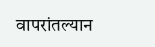वापरांतल्यान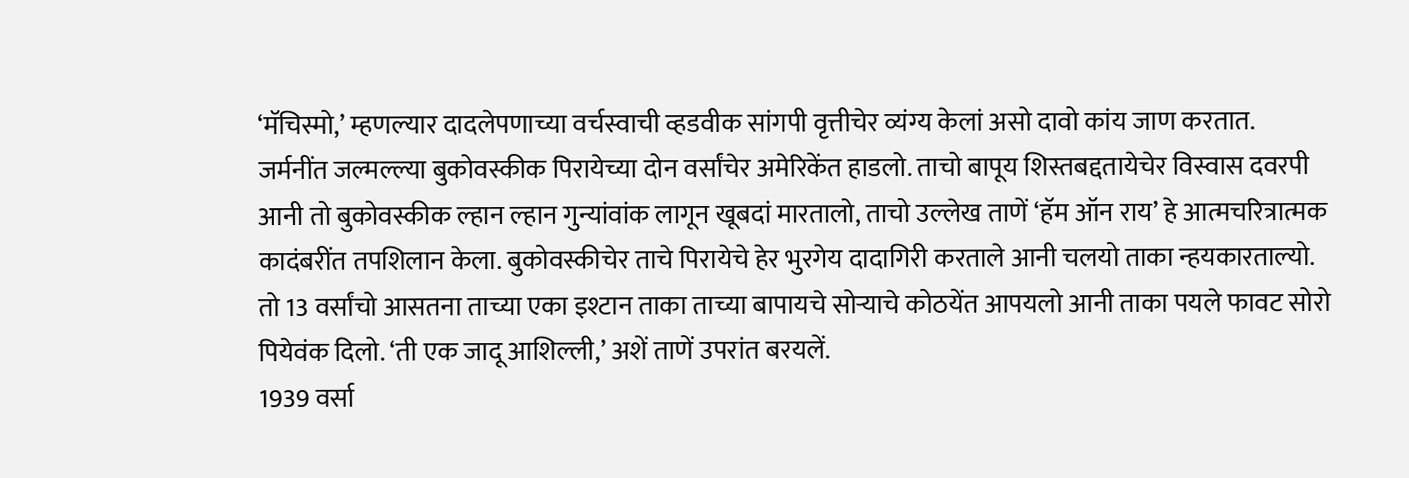‘मॅचिस्मो,’ म्हणल्यार दादलेपणाच्या वर्चस्वाची व्हडवीक सांगपी वृत्तीचेर व्यंग्य केलां असो दावो कांय जाण करतात.
जर्मनींत जल्मल्ल्या बुकोवस्कीक पिरायेच्या दोन वर्सांचेर अमेरिकेंत हाडलो. ताचो बापूय शिस्तबद्दतायेचेर विस्वास दवरपी आनी तो बुकोवस्कीक ल्हान ल्हान गुन्यांवांक लागून खूबदां मारतालो, ताचो उल्लेख ताणें ‘हॅम ऑन राय’ हे आत्मचरित्रात्मक कादंबरींत तपशिलान केला. बुकोवस्कीचेर ताचे पिरायेचे हेर भुरगेय दादागिरी करताले आनी चलयो ताका न्हयकारताल्यो. तो 13 वर्सांचो आसतना ताच्या एका इश्टान ताका ताच्या बापायचे सोऱ्याचे कोठयेंत आपयलो आनी ताका पयले फावट सोरो पियेवंक दिलो. ‘ती एक जादू आशिल्ली,’ अशें ताणें उपरांत बरयलें.
1939 वर्सा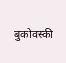बुकोवस्की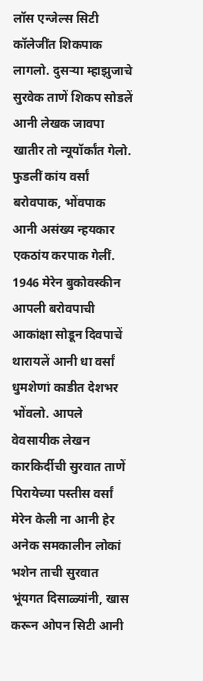लॉस एन्जेल्स सिटी कॉलेजींत शिकपाक लागलो. दुसऱ्या म्हाझुजाचे सुरवेक ताणें शिकप सोडलें आनी लेखक जावपा खातीर तो न्यूयॉर्कांत गेलो. फुडलीं कांय वर्सां बरोवपाक, भोंवपाक आनी असंख्य न्हयकार एकठांय करपाक गेलीं. 1946 मेरेन बुकोवस्कीन आपली बरोवपाची आकांक्षा सोडून दिवपाचें थारायलें आनी धा वर्सां धुमशेणां काडीत देशभर भोंवलो. आपले वेवसायीक लेखन कारकिर्दीची सुरवात ताणें पिरायेच्या पस्तीस वर्सां मेरेन केली ना आनी हेर अनेक समकालीन लोकां भशेन ताची सुरवात भूंयगत दिसाळ्यांनी, खास करून ओपन सिटी आनी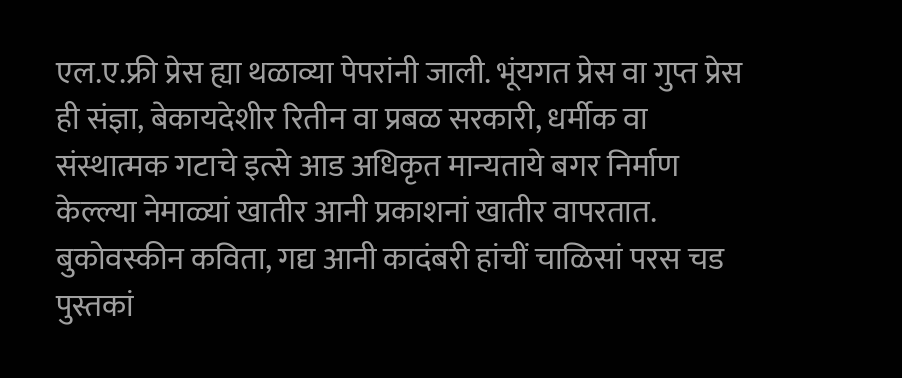एल.ए.फ्री प्रेस ह्या थळाव्या पेपरांनी जाली. भूंयगत प्रेस वा गुप्त प्रेस ही संज्ञा, बेकायदेशीर रितीन वा प्रबळ सरकारी, धर्मीक वा संस्थात्मक गटाचे इत्से आड अधिकृत मान्यताये बगर निर्माण केल्ल्या नेमाळ्यां खातीर आनी प्रकाशनां खातीर वापरतात.
बुकोवस्कीन कविता, गद्य आनी कादंबरी हांचीं चाळिसां परस चड पुस्तकां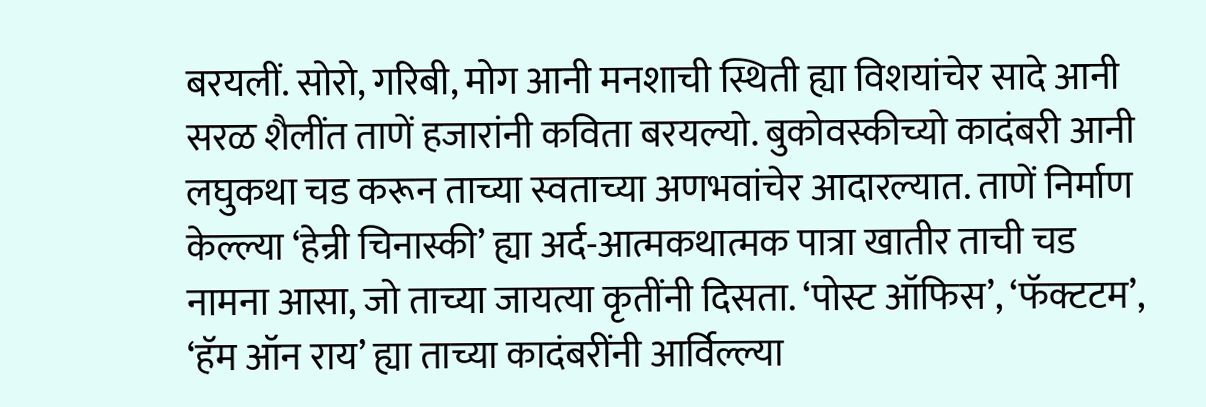बरयलीं. सोरो, गरिबी, मोग आनी मनशाची स्थिती ह्या विशयांचेर सादे आनी सरळ शैलींत ताणें हजारांनी कविता बरयल्यो. बुकोवस्कीच्यो कादंबरी आनी लघुकथा चड करून ताच्या स्वताच्या अणभवांचेर आदारल्यात. ताणें निर्माण केल्ल्या ‘हेन्री चिनास्की’ ह्या अर्द-आत्मकथात्मक पात्रा खातीर ताची चड नामना आसा, जो ताच्या जायत्या कृतींनी दिसता. ‘पोस्ट ऑफिस’, ‘फॅक्टटम’, ‘हॅम ऑन राय’ ह्या ताच्या कादंबरींनी आर्विल्ल्या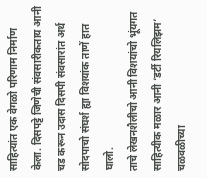साहित्यांत एक वेगळो परिणाम निर्माण केला. दिसपट्टे जिणेची संवसारीकताय आनी चड करून उदास दिसपी संवसारांत अर्थ सोदपाचो संघर्श ह्या विशयांक ताणें हात घालो.
ताचे लेखनशैलीचो आनी विशयांचो भूंयगत साहित्यीक मळार आनी ‘डर्टी रियलिझम’ चळवळीच्या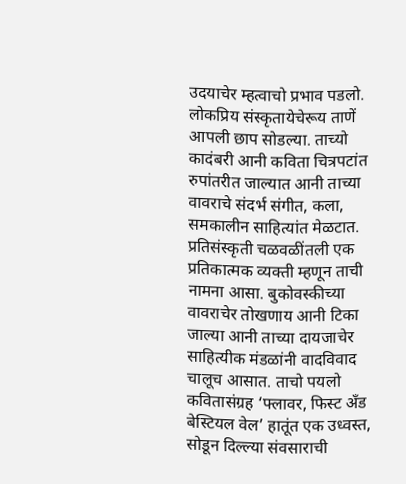उदयाचेर म्हत्वाचो प्रभाव पडलो. लोकप्रिय संस्कृतायेचेरूय ताणें आपली छाप सोडल्या. ताच्यो कादंबरी आनी कविता चित्रपटांत रुपांतरीत जाल्यात आनी ताच्या वावराचे संदर्भ संगीत, कला, समकालीन साहित्यांत मेळटात. प्रतिसंस्कृती चळवळींतली एक प्रतिकात्मक व्यक्ती म्हणून ताची नामना आसा. बुकोवस्कीच्या वावराचेर तोखणाय आनी टिका जाल्या आनी ताच्या दायजाचेर साहित्यीक मंडळांनी वादविवाद चालूच आसात. ताचो पयलो कवितासंग्रह ‘फ्लावर, फिस्ट अँड बेस्टियल वेल’ हातूंत एक उध्वस्त, सोडून दिल्ल्या संवसाराची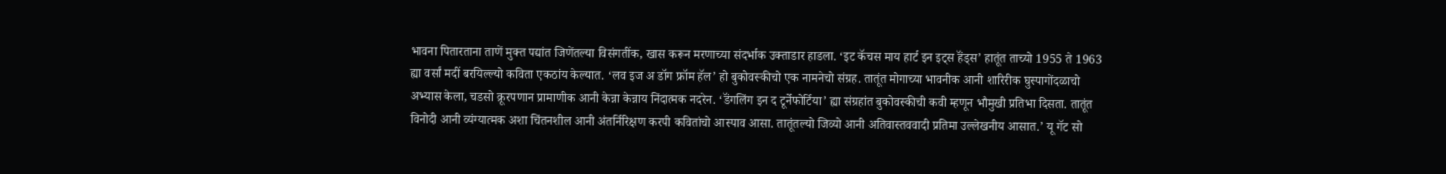भावना पितारताना ताणें मुक्त पद्यांत जिणेंतल्या विसंगतींक, खास करून मरणाच्या संदर्भाक उक्ताडार हाडला. ‘इट कॅचस माय हार्ट इन इट्स हॅंड्स’ हातूंत ताच्यो 1955 ते 1963 ह्या वर्सां मदीं बरयिल्ल्यो कविता एकठांय केल्यात. ‘लव इज अ डॉग फ्रॉम हॅल’ हो बुकोवस्कीचो एक नामनेचो संग्रह. तातूंत मोगाच्या भावनीक आनी शारिरीक घुस्पागोंदळाचो अभ्यास केला, चडसो क्रूरपणान प्रामाणीक आनी केन्ना केन्नाय निंदात्मक नदरेन. ‘डॅंगलिंग इन द टूर्नेफोर्टिया’ ह्या संग्रहांत बुकोवस्कीची कवी म्हणून भौमुखी प्रतिभा दिसता. तातूंत विनोदी आनी व्यंग्यात्मक अशा चिंतनशील आनी अंतर्निरिक्षण करपी कवितांचो आस्पाव आसा. तातूंतल्यो जिव्यो आनी अतिवास्तववादी प्रतिमा उल्लेखनीय आसात.’ यू गॅट सो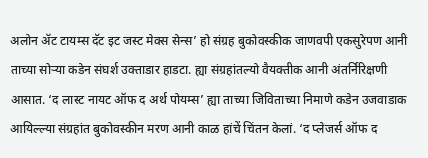अलोन ॲट टायम्स दॅट इट जस्ट मेक्स सेन्स’ हो संग्रह बुकोवस्कीक जाणवपी एकसुरेपण आनी ताच्या सोऱ्या कडेन संघर्श उक्ताडार हाडटा. ह्या संग्रहांतल्यो वैयक्तीक आनी अंतर्निरिक्षणी आसात. ‘द लास्ट नायट ऑफ द अर्थ पोयम्स’ ह्या ताच्या जिविताच्या निमाणे कडेन उजवाडाक आयिल्ल्या संग्रहांत बुकोवस्कीन मरण आनी काळ हांचें चिंतन केलां. ‘द प्लेजर्स ऑफ द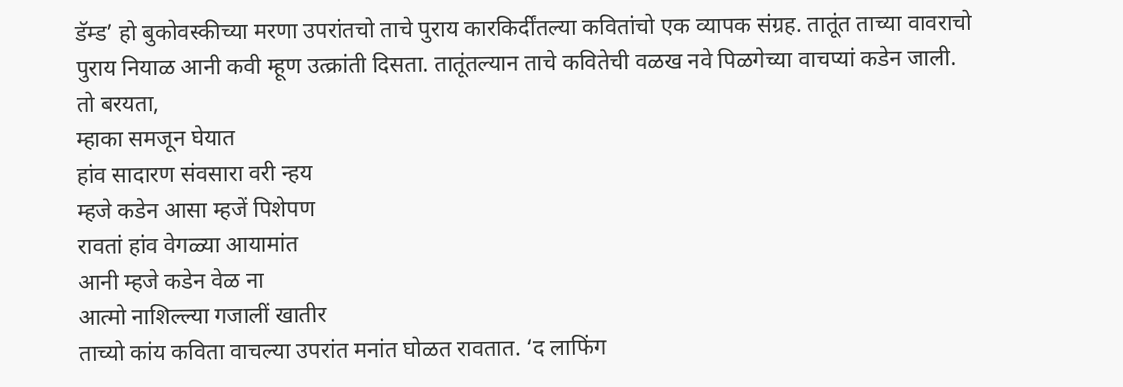डॅम्ड’ हो बुकोवस्कीच्या मरणा उपरांतचो ताचे पुराय कारकिर्दींतल्या कवितांचो एक व्यापक संग्रह. तातूंत ताच्या वावराचो पुराय नियाळ आनी कवी म्हूण उत्क्रांती दिसता. तातूंतल्यान ताचे कवितेची वळख नवे पिळगेच्या वाचप्यां कडेन जाली. तो बरयता,
म्हाका समजून घेयात
हांव सादारण संवसारा वरी न्हय
म्हजे कडेन आसा म्हजें पिशेपण
रावतां हांव वेगळ्या आयामांत
आनी म्हजे कडेन वेळ ना
आत्मो नाशिल्ल्या गजालीं खातीर
ताच्यो कांय कविता वाचल्या उपरांत मनांत घोळत रावतात. ‘द लाफिंग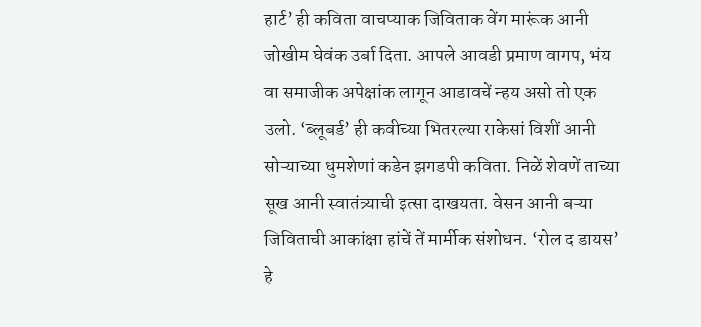हार्ट’ ही कविता वाचप्याक जिविताक वेंग मारूंक आनी जोखीम घेवंक उर्बा दिता. आपले आवडी प्रमाण वागप, भंय वा समाजीक अपेक्षांक लागून आडावचें न्हय असो तो एक उलो. ‘ब्लूबर्ड’ ही कवीच्या भितरल्या राकेसां विशीं आनी सोऱ्याच्या धुमशेणां कडेन झगडपी कविता. निळें शेवणें ताच्या सूख आनी स्वातंत्र्याची इत्सा दाखयता. वेसन आनी बऱ्या जिविताची आकांक्षा हांचें तें मार्मीक संशोधन. ‘रोल द डायस’ हे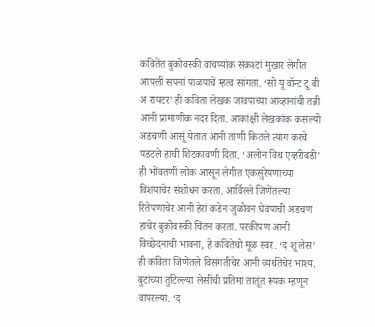कवितेंत बुकोवस्की वाचप्यांक संकश्टां मुखार लेगीत आपलीं सपनां पाळपाचें म्हत्व सांगता. ‘सो यू वॉन्ट टू बी अ रायटर’ ही कविता लेखक जावपाच्या आव्हानांची तन्नी आनी प्रामाणीक नदर दिता. आकांक्षी लेखकांक कसल्यो अडचणी आसूं येतात आनी तांणी कितले त्याग करचे पडटले हाची शिटकावणी दिता. ‘अलोन विथ एव्हरीबडी’ ही भोंवतणीं लोक आसून लेगीत एकसुरेपणाच्या विशयाचेर संशोधन करता. आर्विल्ले जिणेंतल्या रितेपणाचेर आनी हेरां कडेन जुळोवन घेवपाची अडचण हाचेर बुकोवस्की चिंतन करता. परकीपण आनी विच्छेदनाची भावना, हे कवितेचो मूळ स्वर. ‘द शू लेस’ ही कविता जिणेंतले विसंगतीचेर आनी व्यर्थतेचेर भाश्य. बुटांच्या तुटिल्ल्या लेसींची प्रतिमा तातूंत रूपक म्हणून वापरल्या. ‘द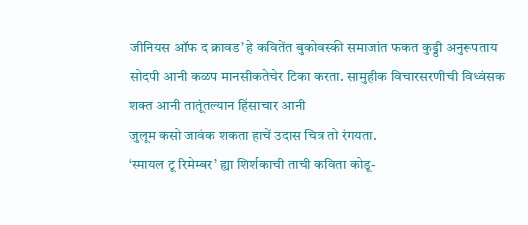जीनियस ऑफ द क्रावड’ हे कवितेंत बुकोवस्की समाजांत फकत कुड्डी अनुरूपताय सोदपी आनी कळप मानसीकतेचेर टिका करता. सामुहीक विचारसरणीची विध्वंसक शक्त आनी तातूंतल्यान हिंसाचार आनी
जुलूम कसो जावंक शकता हाचें उदास चित्र तो रंगयता.
‘स्मायल टू रिमेम्बर’ ह्या शिर्शकाची ताची कविता कोडू-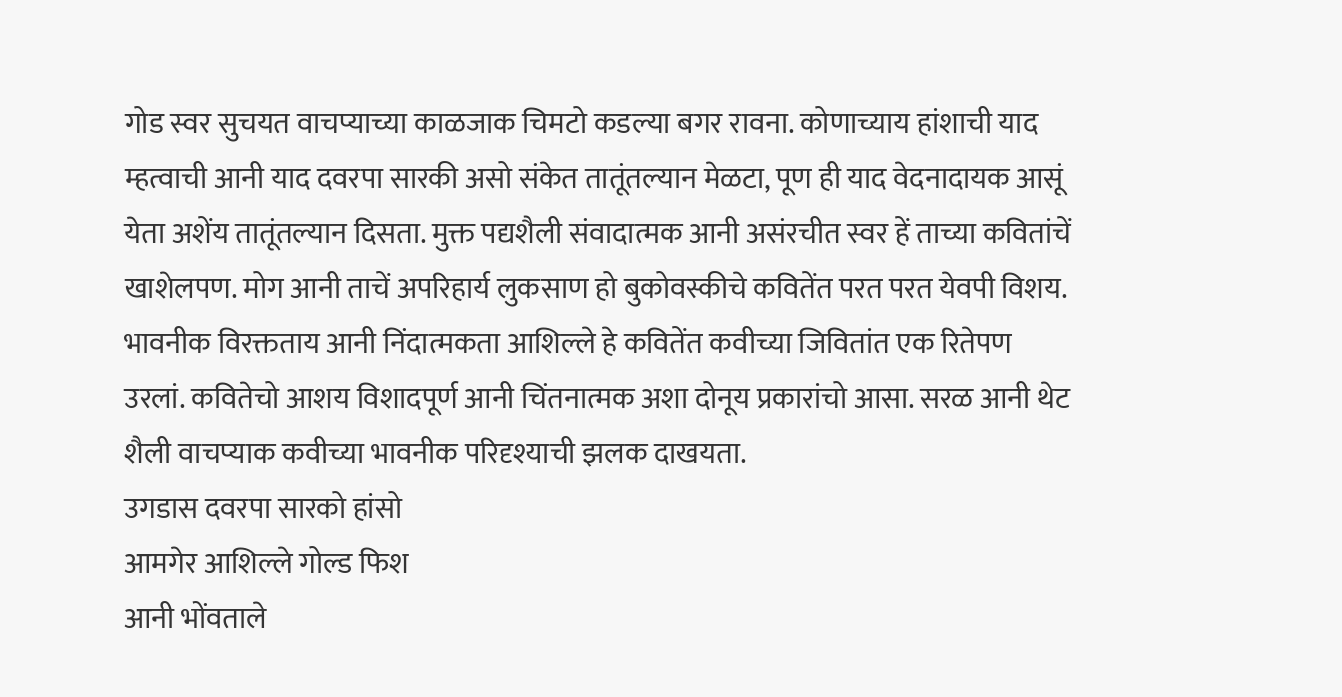गोड स्वर सुचयत वाचप्याच्या काळजाक चिमटो कडल्या बगर रावना. कोणाच्याय हांशाची याद म्हत्वाची आनी याद दवरपा सारकी असो संकेत तातूंतल्यान मेळटा, पूण ही याद वेदनादायक आसूं येता अशेंय तातूंतल्यान दिसता. मुक्त पद्यशैली संवादात्मक आनी असंरचीत स्वर हें ताच्या कवितांचें खाशेलपण. मोग आनी ताचें अपरिहार्य लुकसाण हो बुकोवस्कीचे कवितेंत परत परत येवपी विशय. भावनीक विरक्तताय आनी निंदात्मकता आशिल्ले हे कवितेंत कवीच्या जिवितांत एक रितेपण उरलां. कवितेचो आशय विशादपूर्ण आनी चिंतनात्मक अशा दोनूय प्रकारांचो आसा. सरळ आनी थेट शैली वाचप्याक कवीच्या भावनीक परिदृश्याची झलक दाखयता.
उगडास दवरपा सारको हांसो
आमगेर आशिल्ले गोल्ड फिश
आनी भोंवताले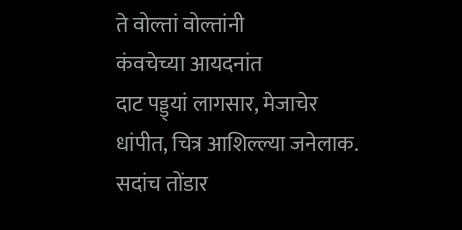ते वोल्तां वोल्तांनी
कंवचेच्या आयदनांत
दाट पड्ड्यां लागसार, मेजाचेर
धांपीत, चित्र आशिल्ल्या जनेलाक.
सदांच तोंडार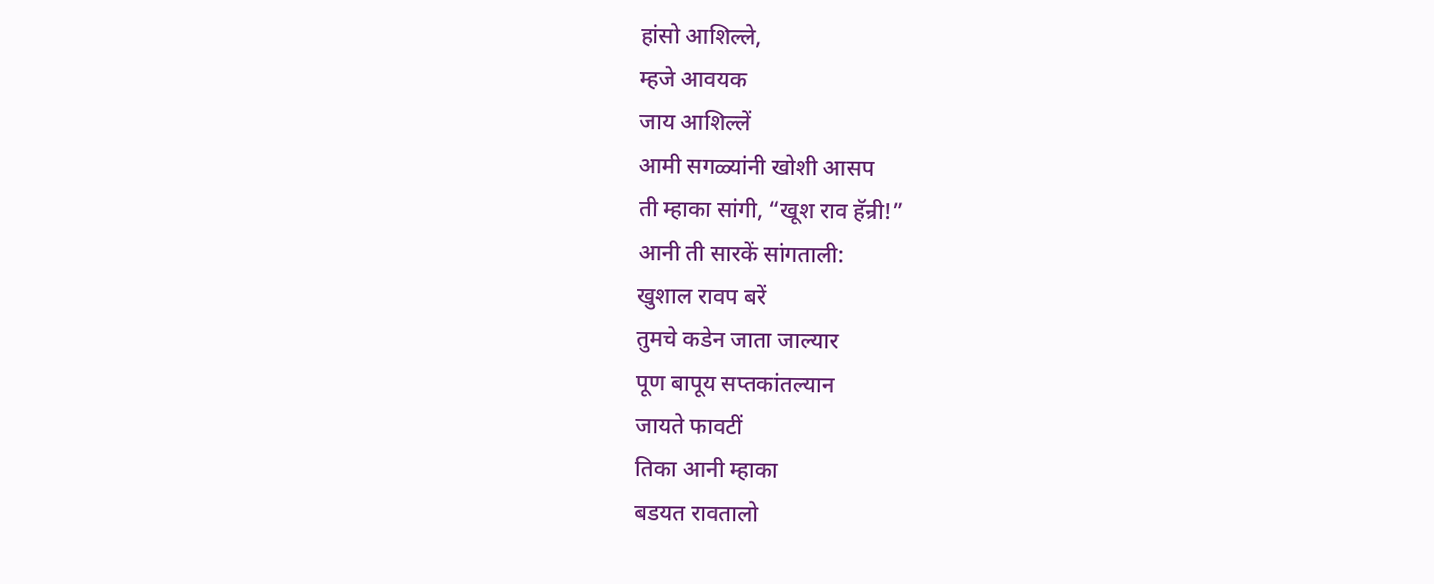हांसो आशिल्ले,
म्हजे आवयक
जाय आशिल्लें
आमी सगळ्यांनी खोशी आसप
ती म्हाका सांगी, “खूश राव हॅन्री!”
आनी ती सारकें सांगताली:
खुशाल रावप बरें
तुमचे कडेन जाता जाल्यार
पूण बापूय सप्तकांतल्यान
जायते फावटीं
तिका आनी म्हाका
बडयत रावतालो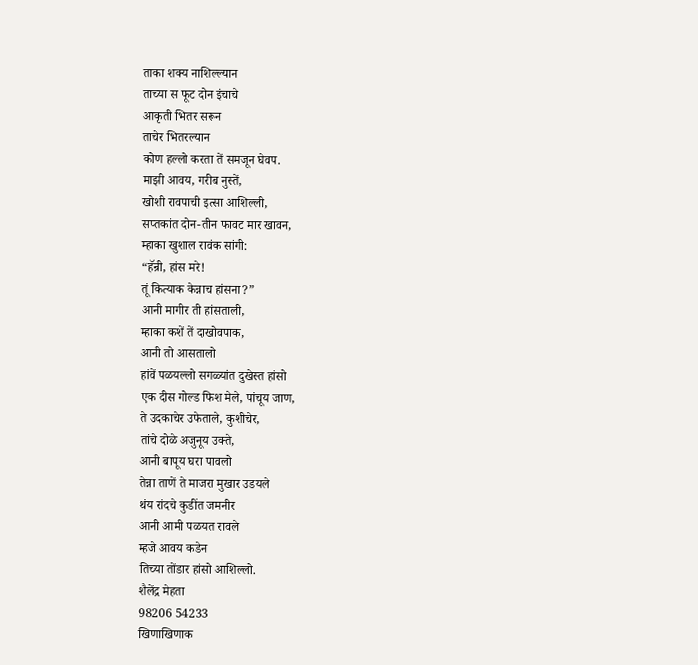ताका शक्य नाशिल्ल्यान
ताच्या स फूट दोन इंचाचे
आकृती भितर सरून
ताचेर भितरल्यान
कोण हल्लो करता तें समजून घेवप.
माझी आवय, गरीब नुस्तें,
खोशी रावपाची इत्सा आशिल्ली,
सप्तकांत दोन-तीन फावट मार खावन,
म्हाका खुशाल रावंक सांगी:
“हॅन्री, हांस मरे!
तूं कित्याक केन्नाच हांसना?”
आनी मागीर ती हांसताली,
म्हाका कशें तें दाखोवपाक,
आनी तो आसतालो
हांवें पळयल्लो सगळ्यांत दुखेस्त हांसो
एक दीस गोल्ड फिश मेले, पांचूय जाण,
ते उदकाचेर उफेताले, कुशीचेर,
तांचे दोळे अजुनूय उक्ते,
आनी बापूय घरा पावलो
तेन्ना ताणें ते माजरा मुखार उडयले
थंय रांदचे कुडींत जमनीर
आनी आमी पळयत रावले
म्हजे आवय कडेन
तिच्या तोंडार हांसो आशिल्लो.
शैलेंद्र मेहता
98206 54233
खिणाखिणाक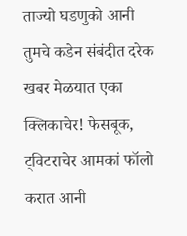ताज्यो घडणुको आनी तुमचे कडेन संबंदीत दरेक खबर मेळयात एका क्लिकाचेर! फेसबूक, ट्विटराचेर आमकां फॉलो करात आनी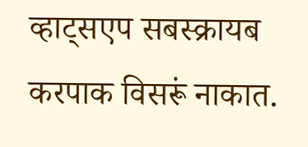व्हाट्सएप सबस्क्रायब करपाक विसरूं नाकात.